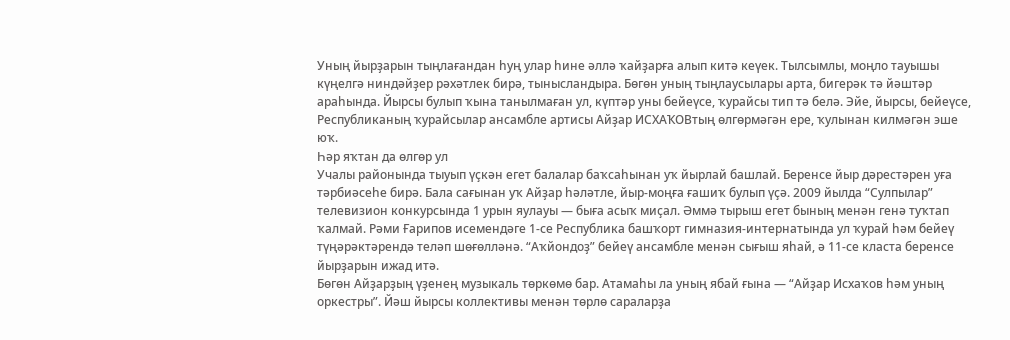Уның йырҙарын тыңлағандан һуң улар һине әллә ҡайҙарға алып китә кеүек. Тылсымлы, моңло тауышы күңелгә ниндәйҙер рәхәтлек бирә, тынысландыра. Бөгөн уның тыңлаусылары арта, бигерәк тә йәштәр араһында. Йырсы булып ҡына танылмаған ул, күптәр уны бейеүсе, ҡурайсы тип тә белә. Эйе, йырсы, бейеүсе, Республиканың ҡурайсылар ансамбле артисы Айҙар ИСХАҠОВтың өлгөрмәгән ере, ҡулынан килмәгән эше юҡ.
Һәр яҡтан да өлгөр ул
Учалы районында тыуып үҫкән егет балалар баҡсаһынан уҡ йырлай башлай. Беренсе йыр дәрестәрен уға тәрбиәсеһе бирә. Бала сағынан уҡ Айҙар һәләтле, йыр-моңға ғашиҡ булып үҫә. 2009 йылда “Сулпылар” телевизион конкурсында 1 урын яулауы — быға асыҡ миҫал. Әммә тырыш егет бының менән генә туҡтап ҡалмай. Рәми Ғарипов исемендәге 1-се Республика башҡорт гимназия-интернатында ул ҡурай һәм бейеү түңәрәктәрендә теләп шөғөлләнә. “Аҡйондоҙ” бейеү ансамбле менән сығыш яһай, ә 11-се класта беренсе йырҙарын ижад итә.
Бөгөн Айҙарҙың үҙенең музыкаль төркөмө бар. Атамаһы ла уның ябай ғына — “Айҙар Исхаҡов һәм уның оркестры”. Йәш йырсы коллективы менән төрлө сараларҙа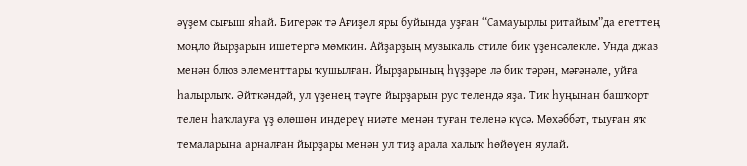әүҙем сығыш яһай. Бигерәк тә Ағиҙел яры буйында уҙған “Самауырлы ритайым”да егеттең моңло йырҙарын ишетергә мөмкин. Айҙарҙың музыкаль стиле бик үҙенсәлекле. Унда джаз менән блюз элементтары ҡушылған. Йырҙарының һүҙҙәре лә бик тәрән, мәғәнәле, уйға һалырлыҡ. Әйткәндәй, ул үҙенең тәүге йырҙарын рус телендә яҙа. Тик һуңынан башҡорт телен һаҡлауға үҙ өлөшөн индереү ниәте менән туған теленә күсә. Мөхәббәт, тыуған яҡ темаларына арналған йырҙары менән ул тиҙ арала халыҡ һөйөүен яулай.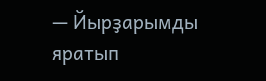— Йырҙарымды яратып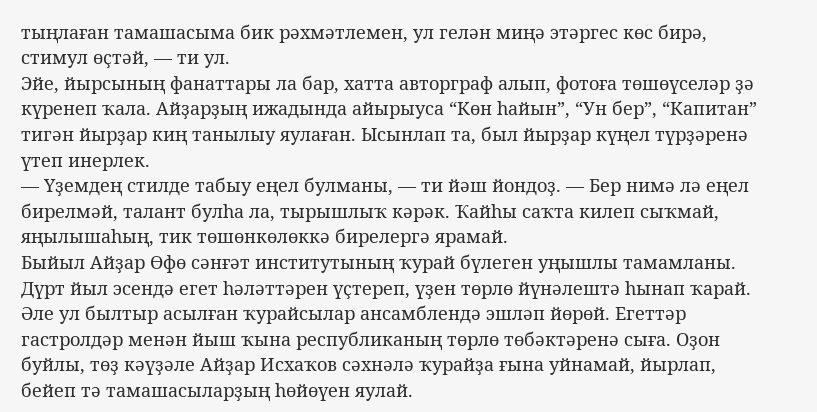тыңлаған тамашасыма бик рәхмәтлемен, ул гелән миңә этәргес көс бирә, стимул өҫтәй, — ти ул.
Эйе, йырсының фанаттары ла бар, хатта авторграф алып, фотоға төшөүселәр ҙә күренеп ҡала. Айҙарҙың ижадында айырыуса “Көн һайын”, “Ун бер”, “Капитан” тигән йырҙар киң танылыу яулаған. Ысынлап та, был йырҙар күңел түрҙәренә үтеп инерлек.
— Үҙемдең стилде табыу еңел булманы, — ти йәш йондоҙ. — Бер нимә лә еңел бирелмәй, талант булһа ла, тырышлыҡ кәрәк. Ҡайһы саҡта килеп сыҡмай, яңылышаһың, тик төшөнкөлөккә бирелергә ярамай.
Быйыл Айҙар Өфө сәнғәт институтының ҡурай бүлеген уңышлы тамамланы. Дүрт йыл эсендә егет һәләттәрен үҫтереп, үҙен төрлө йүнәлештә һынап ҡарай. Әле ул былтыр асылған ҡурайсылар ансамблендә эшләп йөрөй. Егеттәр гастролдәр менән йыш ҡына республиканың төрлө төбәктәренә сыға. Оҙон буйлы, төҙ кәүҙәле Айҙар Исхаҡов сәхнәлә ҡурайҙа ғына уйнамай, йырлап, бейеп тә тамашасыларҙың һөйөүен яулай.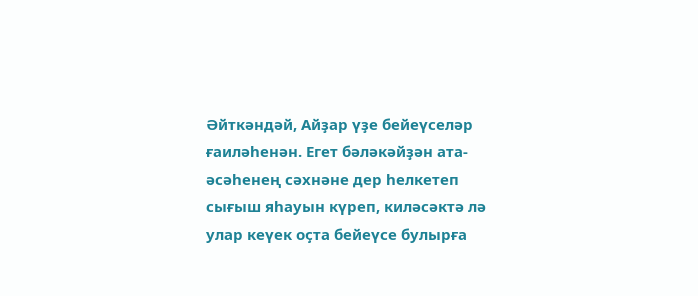Әйткәндәй, Айҙар үҙе бейеүселәр ғаиләһенән. Егет бәләкәйҙән ата-әсәһенең сәхнәне дер һелкетеп сығыш яһауын күреп, киләсәктә лә улар кеүек оҫта бейеүсе булырға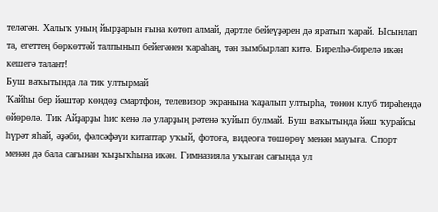теләгән. Халыҡ уның йырҙарын ғына көтөп алмай, дәртле бейеүҙәрен дә яратып ҡарай. Ысынлап та, егеттең бөркөттәй талпынып бейегәнен ҡараһаң, тән зымбырлап китә. Бирелһә-бирелә икән кешегә талант!
Буш ваҡытында ла тик ултырмай
Ҡайһы бер йәштәр көндөҙ смартфон, телевизор экранына ҡаҙалып ултырһа, төнөн клуб тирәһендә өйөрөлә. Тик Айҙарҙы һис кенә лә уларҙың рәтенә ҡуйып булмай. Буш ваҡытында йәш ҡурайсы һүрәт яһай, әҙәби, фәлсәфәүи китаптар уҡый, фотоға, видеоға төшөрөү менән мауыға. Спорт менән дә бала сағынан ҡыҙыҡһына икән. Гимназияла уҡыған сағында ул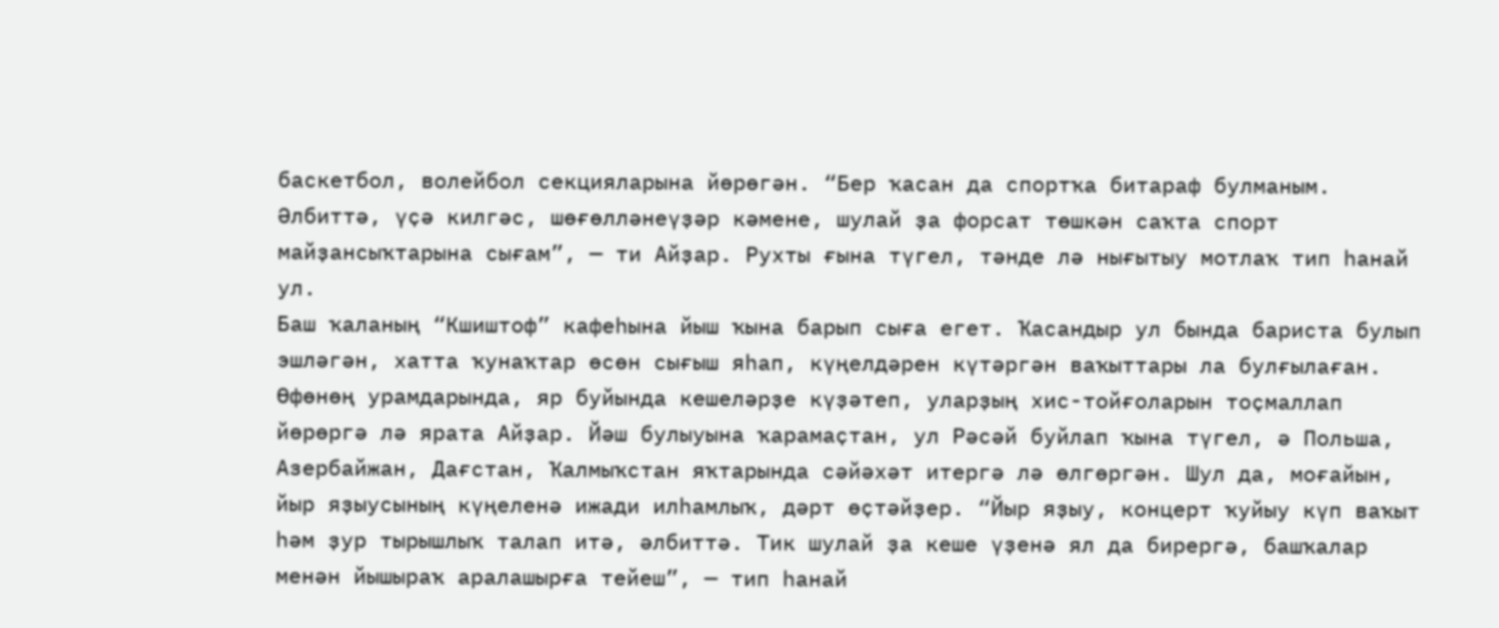баскетбол, волейбол секцияларына йөрөгән. “Бер ҡасан да спортҡа битараф булманым. Әлбиттә, үҫә килгәс, шөғөлләнеүҙәр кәмене, шулай ҙа форсат төшкән саҡта спорт майҙансыҡтарына сығам”, — ти Айҙар. Рухты ғына түгел, тәнде лә нығытыу мотлаҡ тип һанай ул.
Баш ҡаланың “Кшиштоф” кафеһына йыш ҡына барып сыға егет. Ҡасандыр ул бында бариста булып эшләгән, хатта ҡунаҡтар өсөн сығыш яһап, күңелдәрен күтәргән ваҡыттары ла булғылаған. Өфөнөң урамдарында, яр буйында кешеләрҙе күҙәтеп, уларҙың хис-тойғоларын тоҫмаллап йөрөргә лә ярата Айҙар. Йәш булыуына ҡарамаҫтан, ул Рәсәй буйлап ҡына түгел, ә Польша, Азербайжан, Дағстан, Ҡалмыҡстан яҡтарында сәйәхәт итергә лә өлгөргән. Шул да, моғайын, йыр яҙыусының күңеленә ижади илһамлыҡ, дәрт өҫтәйҙер. “Йыр яҙыу, концерт ҡуйыу күп ваҡыт һәм ҙур тырышлыҡ талап итә, әлбиттә. Тик шулай ҙа кеше үҙенә ял да бирергә, башҡалар менән йышыраҡ аралашырға тейеш”, — тип һанай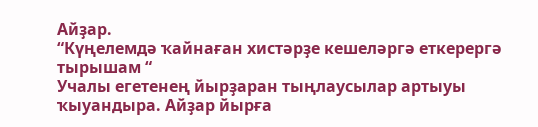Айҙар.
“Күңелемдә ҡайнаған хистәрҙе кешеләргә еткерергә тырышам “
Учалы егетенең йырҙаран тыңлаусылар артыуы ҡыуандыра. Айҙар йырға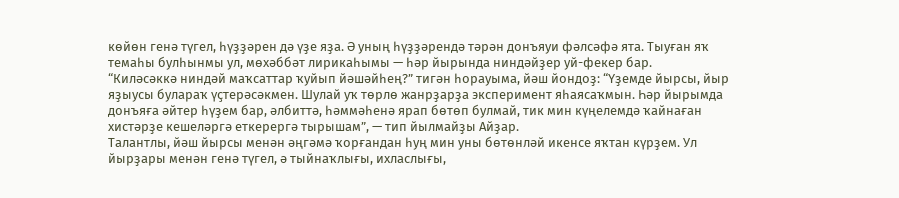көйөн генә түгел, һүҙҙәрен дә үҙе яҙа. Ә уның һүҙҙәрендә тәрән донъяуи фәлсәфә ята. Тыуған яҡ темаһы булһынмы ул, мөхәббәт лирикаһымы — һәр йырында ниндәйҙер уй-фекер бар.
“Киләсәккә ниндәй маҡсаттар ҡуйып йәшәйһең?” тигән һорауыма, йәш йондоҙ: “Үҙемде йырсы, йыр яҙыусы булараҡ үҫтерәсәкмен. Шулай уҡ төрлө жанрҙарҙа эксперимент яһаясаҡмын. Һәр йырымда донъяға әйтер һүҙем бар, әлбиттә, һәммәһенә ярап бөтөп булмай, тик мин күңелемдә ҡайнаған хистәрҙе кешеләргә еткерергә тырышам”, — тип йылмайҙы Айҙар.
Талантлы, йәш йырсы менән әңгәмә ҡорғандан һуң мин уны бөтөнләй икенсе яҡтан күрҙем. Ул йырҙары менән генә түгел, ә тыйнаҡлығы, ихласлығы,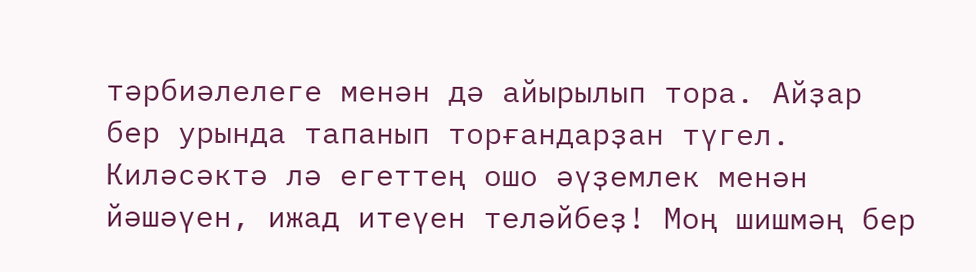тәрбиәлелеге менән дә айырылып тора. Айҙар бер урында тапанып торғандарҙан түгел. Киләсәктә лә егеттең ошо әүҙемлек менән йәшәүен, ижад итеүен теләйбеҙ! Моң шишмәң бер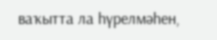ваҡытта ла һүрелмәһен,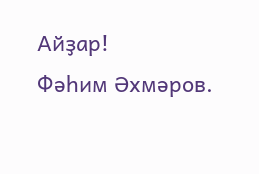Айҙар!
Фәһим Әхмәров.